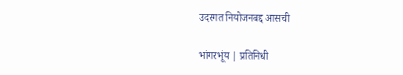उदरगत नियोजनबद्द आसची

भांगरभूंय | प्रतिनिधी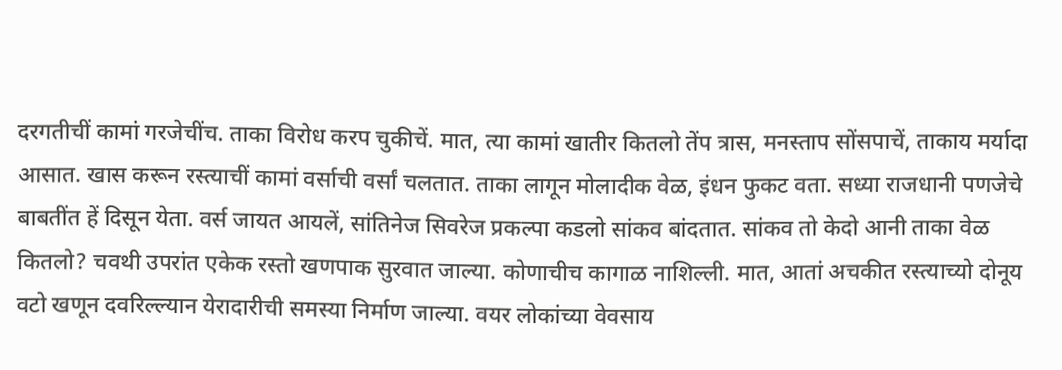दरगतीचीं कामां गरजेचींच. ताका विरोध करप चुकीचें. मात, त्या कामां खातीर कितलो तेंप त्रास, मनस्ताप सोंसपाचें, ताकाय मर्यादा आसात. खास करून रस्त्याचीं कामां वर्साची वर्सां चलतात. ताका लागून मोलादीक वेळ, इंधन फुकट वता. सध्या राजधानी पणजेचे बाबतींत हें दिसून येता. वर्स जायत आयलें, सांतिनेज सिवरेज प्रकल्पा कडलो सांकव बांदतात. सांकव तो केदो आनी ताका वेळ कितलो? चवथी उपरांत एकेक रस्तो खणपाक सुरवात जाल्या. कोणाचीच कागाळ नाशिल्ली. मात, आतां अचकीत रस्त्याच्यो दोनूय वटो खणून दवरिल्ल्यान येरादारीची समस्या निर्माण जाल्या. वयर लोकांच्या वेवसाय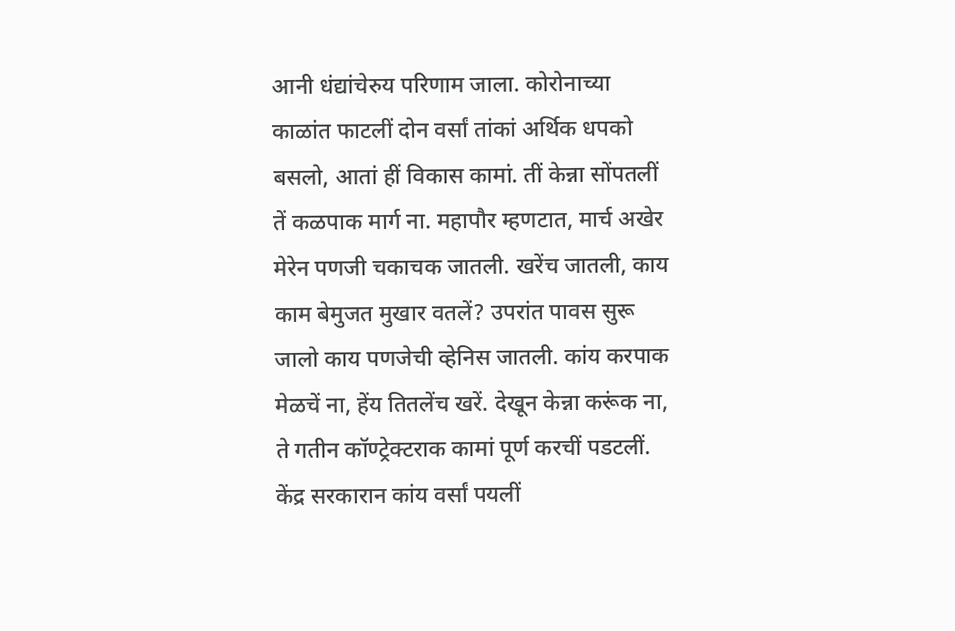आनी धंद्यांचेरुय परिणाम जाला. कोरोनाच्या काळांत फाटलीं दोन वर्सां तांकां अर्थिक धपको बसलो, आतां हीं विकास कामां. तीं केन्ना सोंपतलीं तें कळपाक मार्ग ना. महापौर म्हणटात, मार्च अखेर मेरेन पणजी चकाचक जातली. खरेंच जातली, काय काम बेमुजत मुखार वतलें? उपरांत पावस सुरू जालो काय पणजेची व्हेनिस जातली. कांय करपाक मेळचें ना, हेंय तितलेंच खरें. देखून केन्ना करूंक ना, ते गतीन कॉण्ट्रेक्टराक कामां पूर्ण करचीं पडटलीं.
केंद्र सरकारान कांय वर्सां पयलीं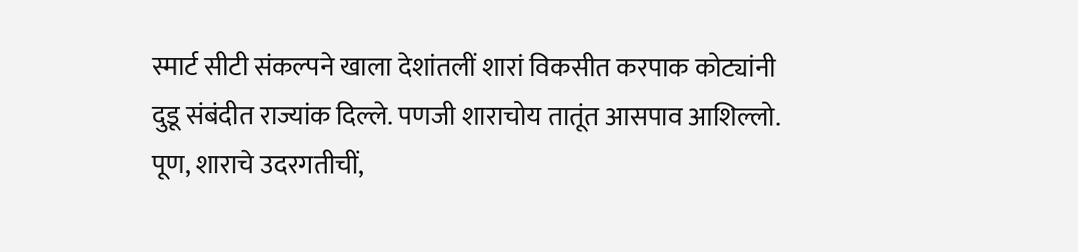स्मार्ट सीटी संकल्पने खाला देशांतलीं शारां विकसीत करपाक कोट्यांनी दुडू संबंदीत राज्यांक दिल्ले. पणजी शाराचोय तातूंत आसपाव आशिल्लो. पूण, शाराचे उदरगतीचीं,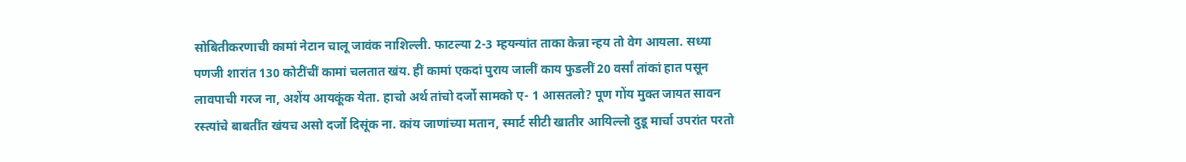सोबितीकरणाची कामां नेटान चालू जावंक नाशिल्ली. फाटल्या 2-3 म्हयन्यांत ताका केन्ना न्हय तो वेग आयला. सध्या पणजी शारांत 130 कोटींचीं कामां चलतात खंय. हीं कामां एकदां पुराय जालीं काय फुडलीं 20 वर्सां तांकां हात पसून लावपाची गरज ना, अशेंय आयकूंक येता. हाचो अर्थ तांचो दर्जो सामको ए- 1 आसतलो? पूण गोंय मुक्त जायत सावन रस्त्यांचे बाबतींत खंयच असो दर्जो दिसूंक ना. कांय जाणांच्या मतान, स्मार्ट सीटी खातीर आयिल्लो दुडू मार्चा उपरांत परतो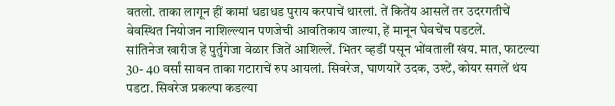वतलो. ताका लागून हीं कामां धडाधड पुराय करपाचें थारलां. तें कितेंय आसलें तर उदरगतीचें वेवस्थित नियोजन नाशिल्ल्यान पणजेची आवतिकाय जाल्या, हें मानून घेवचेंच पडटलें.
सांतिनेज खारीज हें पुर्तुगेजा वेळार जितें आशिल्लें. भितर व्हडीं पसून भोंवतालीं खंय. मात, फाटल्या 30- 40 वर्सां सावन ताका गटाराचें रुप आयलां. सिवरेज, घाणयारें उदक, उश्टें, कोयर सगलें थंय पडटा. सिवरेज प्रकल्पा कडल्या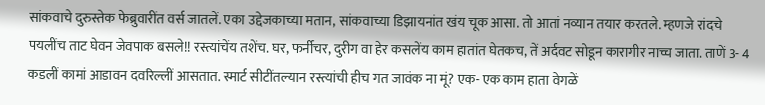सांकवाचे दुरुस्तेक फेब्रुवारींत वर्स जातलें. एका उद्देजकाच्या मतान, सांकवाच्या डिझायनांत खंय चूक आसा. तो आतां नव्यान तयार करतले. म्हणजे रांदचे पयलींच ताट घेवन जेवपाक बसले!! रस्त्यांचेंय तशेंच. घर, फर्नीचर, दुरीग वा हेर कसलेंय काम हातांत घेतकच, तें अर्दवट सोडून कारागीर नाच्च जाता. ताणें 3- 4 कडलीं कामां आडावन दवरिल्लीं आसतात. स्मार्ट सीटींतल्यान रस्त्यांची हीच गत जावंक ना मूं? एक- एक काम हाता वेगळें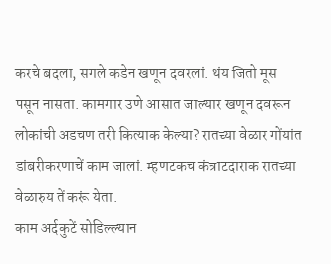करचे बदला, सगले कडेन खणून दवरलां. थंय जितो मूस पसून नासता. कामगार उणे आसात जाल्यार खणून दवरून लोकांची अडचण तरी कित्याक केल्या? रातच्या वेळार गोंयांत डांबरीकरणाचें काम जालां. म्हणटकच कंत्राटदाराक रातच्या वेळारुय तें करूं येता.
काम अर्दकुटें सोडिल्ल्यान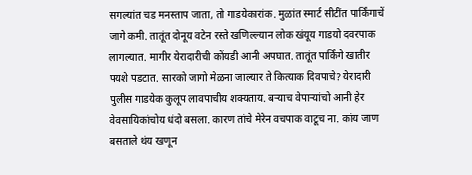सगल्यांत चड मनस्ताप जाता, तो गाडयेकारांक. मुळांत स्मार्ट सीटींत पार्किंगाचें जागे कमी. तातूंत दोनूय वटेन रस्ते खणिल्ल्यान लोक खंयूय गाडयो दवरपाक लागल्यात. मागीर येरादारीची कोंयडी आनी अपघात. तातूंत पार्किंगे खातीर पयशे पडटात. सारको जागो मेळना जाल्यार ते कित्याक दिवपाचे? येरादारी पुलीस गाडयेक कुलूप लावपाचीय शक्यताय. बऱ्याच वेपाऱ्यांचो आनी हेर वेवसायिकांचोय धंदो बसला. कारण तांचे मेरेन वचपाक वाटूच ना. कांय जाण बसताले थंय खणून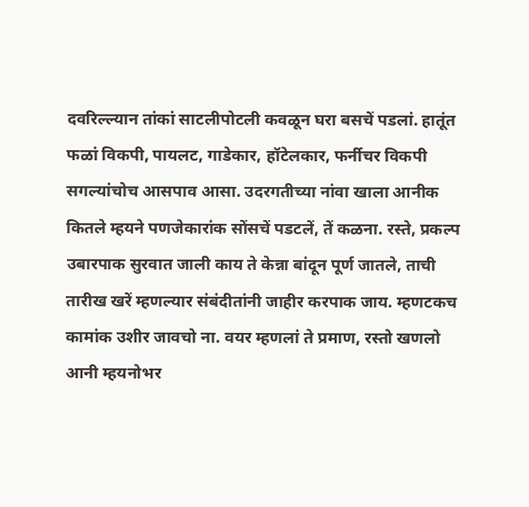दवरिल्ल्यान तांकां साटलीपोटली कवळून घरा बसचें पडलां. हातूंत फळां विकपी, पायलट, गाडेकार, हॉटेलकार, फर्नीचर विकपी सगल्यांचोच आसपाव आसा. उदरगतीच्या नांवा खाला आनीक कितले म्हयने पणजेकारांक सोंसचें पडटलें, तें कळना. रस्ते, प्रकल्प उबारपाक सुरवात जाली काय ते केन्ना बांदून पूर्ण जातले, ताची तारीख खरें म्हणल्यार संबंदीतांनी जाहीर करपाक जाय. म्हणटकच कामांक उशीर जावचो ना. वयर म्हणलां ते प्रमाण, रस्तो खणलो आनी म्हयनोभर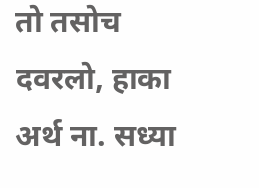तो तसोच दवरलो, हाका अर्थ ना. सध्या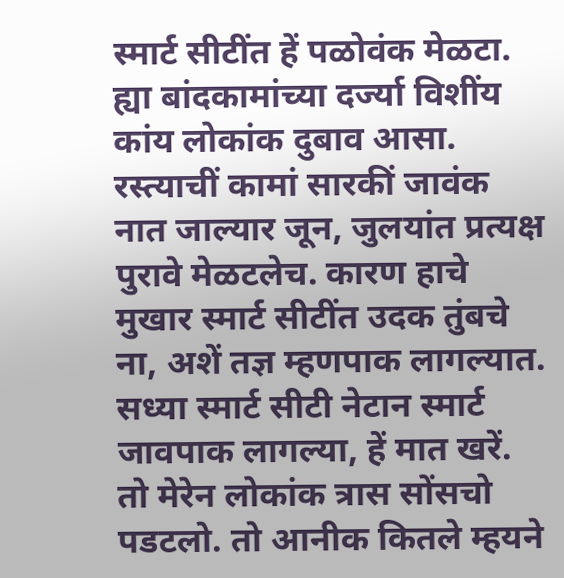स्मार्ट सीटींत हें पळोवंक मेळटा.
ह्या बांदकामांच्या दर्ज्या विशींय कांय लोकांक दुबाव आसा. रस्त्याचीं कामां सारकीं जावंक नात जाल्यार जून, जुलयांत प्रत्यक्ष पुरावे मेळटलेच. कारण हाचे मुखार स्मार्ट सीटींत उदक तुंबचे ना, अशें तज्ञ म्हणपाक लागल्यात. सध्या स्मार्ट सीटी नेटान स्मार्ट जावपाक लागल्या, हें मात खरें. तो मेरेन लोकांक त्रास सोंसचो पडटलो. तो आनीक कितले म्हयने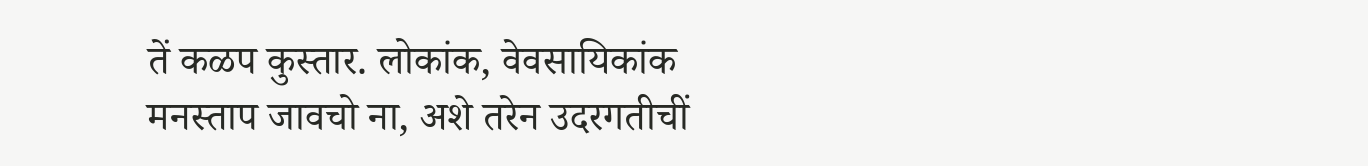तें कळप कुस्तार. लोकांक, वेवसायिकांक मनस्ताप जावचो ना, अशे तरेन उदरगतीचीं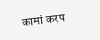कामां करप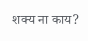शक्य ना काय?